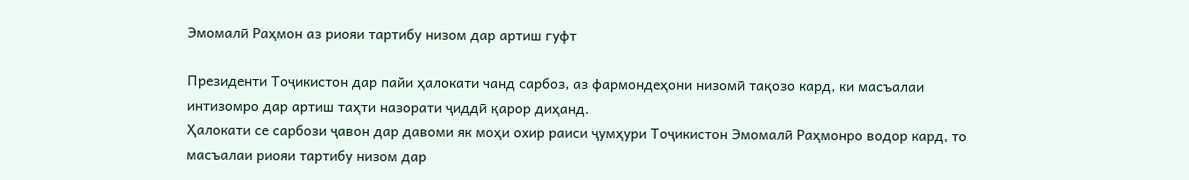Эмомалӣ Раҳмон аз риояи тартибу низом дар артиш гуфт

Президенти Тоҷикистон дар пайи ҳалокати чанд сарбоз, аз фармондеҳони низомӣ тақозо кард, ки масъалаи интизомро дар артиш таҳти назорати ҷиддӣ қарор диҳанд.
Ҳалокати се сарбози ҷавон дар давоми як моҳи охир раиси ҷумҳури Тоҷикистон Эмомалӣ Раҳмонро водор кард, то масъалаи риояи тартибу низом дар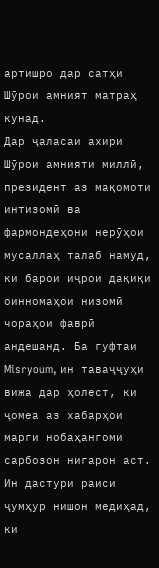артишро дар сатҳи Шӯрои амният матраҳ кунад.
Дар ҷаласаи ахири Шӯрои амнияти миллӣ, президент аз мақомоти интизомӣ ва фармондеҳони нерӯҳои мусаллаҳ талаб намуд, ки барои иҷрои дақиқи оинномаҳои низомӣ чораҳои фаврӣ андешанд. Ба гуфтаи Misryoum, ин таваҷҷуҳи вижа дар ҳолест, ки ҷомеа аз хабарҳои марги нобаҳангоми сарбозон нигарон аст.
Ин дастури раиси ҷумҳур нишон медиҳад, ки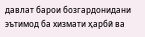давлат барои бозгардонидани эътимод ба хизмати ҳарбӣ ва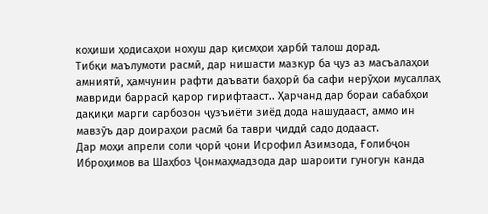коҳиши ҳодисаҳои нохуш дар қисмҳои ҳарбӣ талош дорад.
Тибқи маълумоти расмӣ, дар нишасти мазкур ба ҷуз аз масъалаҳои амниятӣ, ҳамчунин рафти даъвати баҳорӣ ба сафи нерӯҳои мусаллаҳ мавриди баррасӣ қарор гирифтааст.. Ҳарчанд дар бораи сабабҳои дақиқи марги сарбозон ҷузъиёти зиёд дода нашудааст, аммо ин мавзӯъ дар доираҳои расмӣ ба таври ҷиддӣ садо додааст.
Дар моҳи апрели соли ҷорӣ ҷони Исрофил Азимзода, Ғолибҷон Иброҳимов ва Шаҳбоз Ҷонмаҳмадзода дар шароити гуногун канда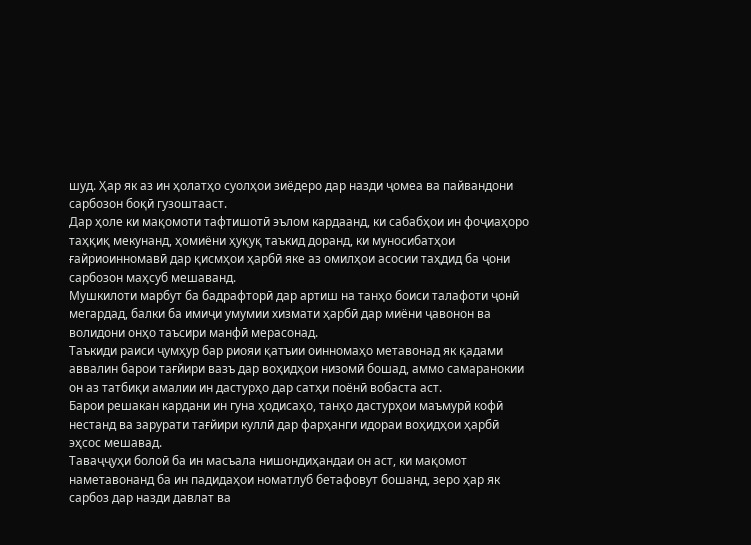шуд. Ҳар як аз ин ҳолатҳо суолҳои зиёдеро дар назди ҷомеа ва пайвандони сарбозон боқӣ гузоштааст.
Дар ҳоле ки мақомоти тафтишотӣ эълом кардаанд, ки сабабҳои ин фоҷиаҳоро таҳқиқ мекунанд, ҳомиёни ҳуқуқ таъкид доранд, ки муносибатҳои ғайриоинномавӣ дар қисмҳои ҳарбӣ яке аз омилҳои асосии таҳдид ба ҷони сарбозон маҳсуб мешаванд.
Мушкилоти марбут ба бадрафторӣ дар артиш на танҳо боиси талафоти ҷонӣ мегардад, балки ба имиҷи умумии хизмати ҳарбӣ дар миёни ҷавонон ва волидони онҳо таъсири манфӣ мерасонад.
Таъкиди раиси ҷумҳур бар риояи қатъии оинномаҳо метавонад як қадами аввалин барои тағйири вазъ дар воҳидҳои низомӣ бошад, аммо самаранокии он аз татбиқи амалии ин дастурҳо дар сатҳи поёнӣ вобаста аст.
Барои решакан кардани ин гуна ҳодисаҳо, танҳо дастурҳои маъмурӣ кофӣ нестанд ва зарурати тағйири куллӣ дар фарҳанги идораи воҳидҳои ҳарбӣ эҳсос мешавад.
Таваҷҷуҳи болоӣ ба ин масъала нишондиҳандаи он аст, ки мақомот наметавонанд ба ин падидаҳои номатлуб бетафовут бошанд, зеро ҳар як сарбоз дар назди давлат ва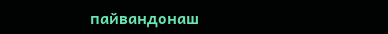пайвандонаш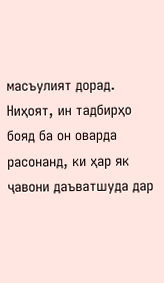масъулият дорад.
Ниҳоят, ин тадбирҳо бояд ба он оварда расонанд, ки ҳар як ҷавони даъватшуда дар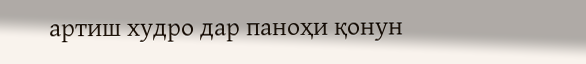артиш худро дар паноҳи қонун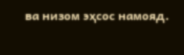ва низом эҳсос намояд.